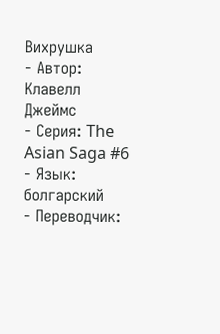Вихрушка
- Автор: Клавелл Джеймс
- Серия: The Asian Saga #6
- Язык: болгарский
- Переводчик: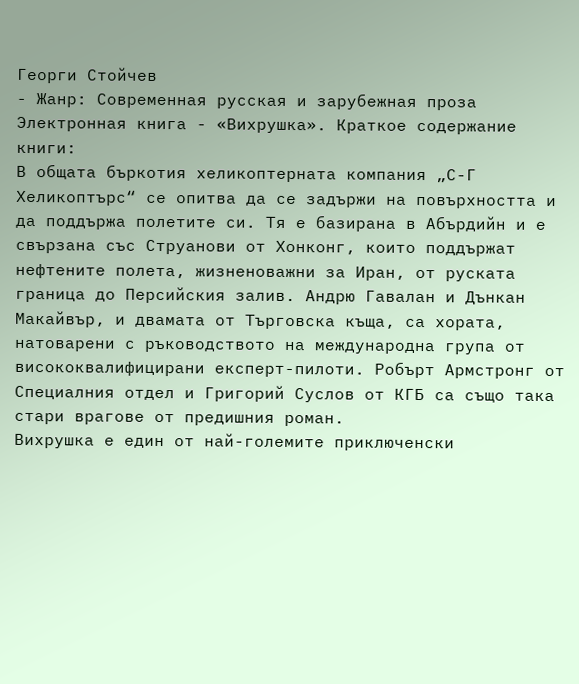Георги Стойчев
- Жанр: Современная русская и зарубежная проза
Электронная книга - «Вихрушка». Краткое содержание книги:
В общата бъркотия хеликоптерната компания „С-Г Хеликоптърс“ се опитва да се задържи на повърхността и да поддържа полетите си. Тя е базирана в Абърдийн и е свързана със Струанови от Хонконг, които поддържат нефтените полета, жизненоважни за Иран, от руската граница до Персийския залив. Андрю Гавалан и Дънкан Макайвър, и двамата от Търговска къща, са хората, натоварени с ръководството на международна група от висококвалифицирани експерт-пилоти. Робърт Армстронг от Специалния отдел и Григорий Суслов от КГБ са също така стари врагове от предишния роман.
Вихрушка е един от най-големите приключенски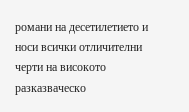романи на десетилетието и носи всички отличителни черти на високото разказваческо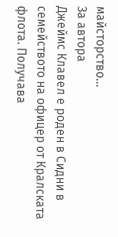майсторство…
За автора
Джеймс Клавел е роден в Сидни в семейството на офицер от Кралската флота. Получава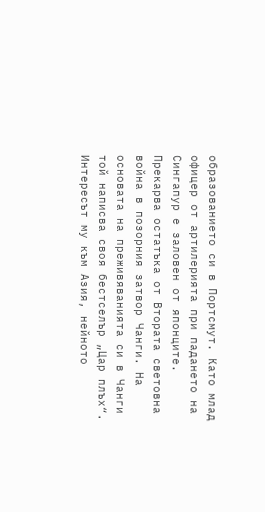образованието си в Портсмут. Като млад офицер от артилерията при падането на Сингапур е заловен от японците. Прекарва остатъка от Втората световна война в позорния затвор Чанги. На основата на преживяванията си в Чанги той написва своя бестселър „Цар плъх“. Интересът му към Азия, нейното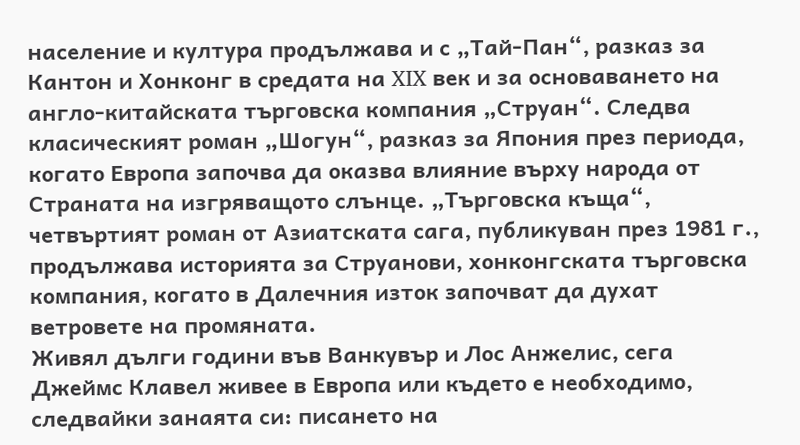население и култура продължава и с „Тай-Пан“, разказ за Кантон и Хонконг в средата на XIX век и за основаването на англо-китайската търговска компания „Струан“. Следва класическият роман „Шогун“, разказ за Япония през периода, когато Европа започва да оказва влияние върху народа от Страната на изгряващото слънце. „Търговска къща“, четвъртият роман от Азиатската сага, публикуван през 1981 г., продължава историята за Струанови, хонконгската търговска компания, когато в Далечния изток започват да духат ветровете на промяната.
Живял дълги години във Ванкувър и Лос Анжелис, сега Джеймс Клавел живее в Европа или където е необходимо, следвайки занаята си: писането на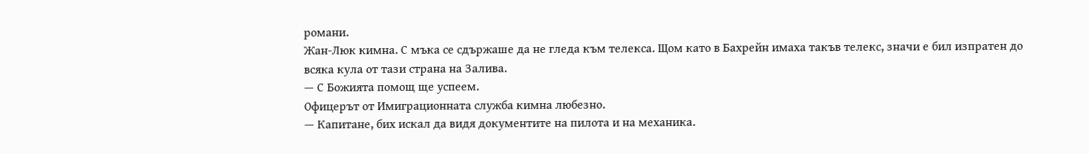романи.
Жан-Люк кимна. С мъка се сдържаше да не гледа към телекса. Щом като в Бахрейн имаха такъв телекс, значи е бил изпратен до всяка кула от тази страна на Залива.
— С Божията помощ ще успеем.
Офицерът от Имиграционната служба кимна любезно.
— Капитане, бих искал да видя документите на пилота и на механика.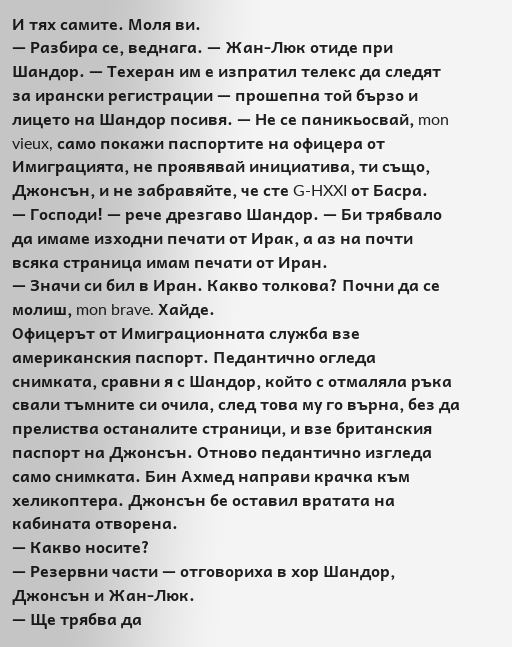И тях самите. Моля ви.
— Разбира се, веднага. — Жан-Люк отиде при Шандор. — Техеран им е изпратил телекс да следят за ирански регистрации — прошепна той бързо и лицето на Шандор посивя. — Не се паникьосвай, mon vieux, само покажи паспортите на офицера от Имиграцията, не проявявай инициатива, ти също, Джонсън, и не забравяйте, че сте G-HXXI от Басра.
— Господи! — рече дрезгаво Шандор. — Би трябвало да имаме изходни печати от Ирак, а аз на почти всяка страница имам печати от Иран.
— Значи си бил в Иран. Какво толкова? Почни да се молиш, mon brave. Хайде.
Офицерът от Имиграционната служба взе американския паспорт. Педантично огледа снимката, сравни я с Шандор, който с отмаляла ръка свали тъмните си очила, след това му го върна, без да прелиства останалите страници, и взе британския паспорт на Джонсън. Отново педантично изгледа само снимката. Бин Ахмед направи крачка към хеликоптера. Джонсън бе оставил вратата на кабината отворена.
— Какво носите?
— Резервни части — отговориха в хор Шандор, Джонсън и Жан-Люк.
— Ще трябва да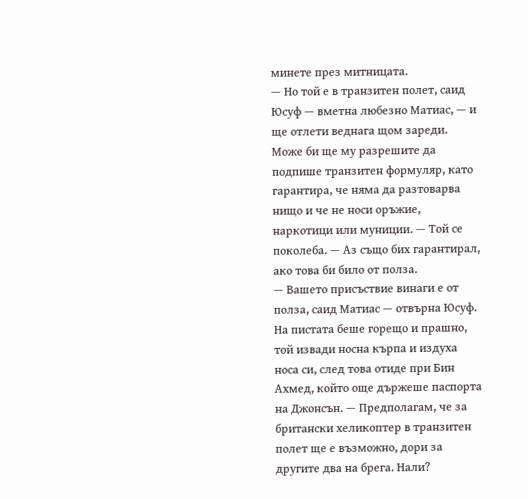минете през митницата.
— Но той е в транзитен полет, саид Юсуф — вметна любезно Матиас, — и ще отлети веднага щом зареди. Може би ще му разрешите да подпише транзитен формуляр, като гарантира, че няма да разтоварва нищо и че не носи оръжие, наркотици или муниции. — Той се поколеба. — Аз също бих гарантирал, ако това би било от полза.
— Вашето присъствие винаги е от полза, саид Матиас — отвърна Юсуф. На пистата беше горещо и прашно, той извади носна кърпа и издуха носа си, след това отиде при Бин Ахмед, който още държеше паспорта на Джонсън. — Предполагам, че за британски хеликоптер в транзитен полет ще е възможно, дори за другите два на брега. Нали?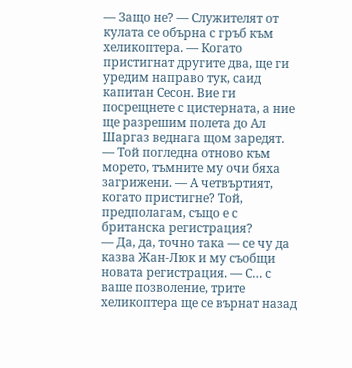— Защо не? — Служителят от кулата се обърна с гръб към хеликоптера. — Когато пристигнат другите два, ще ги уредим направо тук, саид капитан Сесон. Вие ги посрещнете с цистерната, а ние ще разрешим полета до Ал Шаргаз веднага щом заредят. — Той погледна отново към морето, тъмните му очи бяха загрижени. — А четвъртият, когато пристигне? Той, предполагам, също е с британска регистрация?
— Да, да, точно така — се чу да казва Жан-Люк и му съобщи новата регистрация. — С… с ваше позволение, трите хеликоптера ще се върнат назад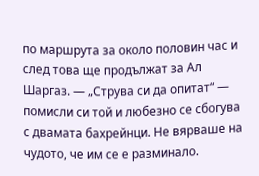по маршрута за около половин час и след това ще продължат за Ал Шаргаз. — „Струва си да опитат“ — помисли си той и любезно се сбогува с двамата бахрейнци. Не вярваше на чудото, че им се е разминало.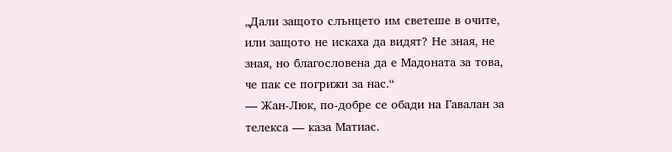„Дали защото слънцето им светеше в очите, или защото не искаха да видят? Не зная, не зная, но благословена да е Мадоната за това, че пак се погрижи за нас.“
— Жан-Люк, по-добре се обади на Гавалан за телекса — каза Матиас.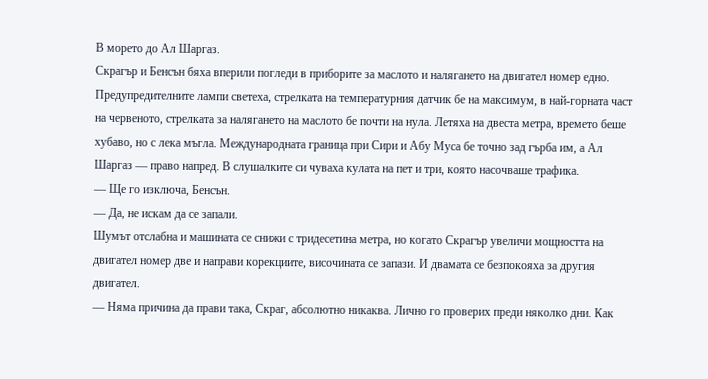В морето до Ал Шаргаз.
Скрагър и Бенсън бяха вперили погледи в приборите за маслото и налягането на двигател номер едно. Предупредителните лампи светеха, стрелката на температурния датчик бе на максимум, в най-горната част на червеното, стрелката за налягането на маслото бе почти на нула. Летяха на двеста метра, времето беше хубаво, но с лека мъгла. Международната граница при Сири и Абу Муса бе точно зад гърба им, а Ал Шаргаз — право напред. В слушалките си чуваха кулата на пет и три, която насочваше трафика.
— Ще го изключа, Бенсън.
— Да, не искам да се запали.
Шумът отслабна и машината се снижи с тридесетина метра, но когато Скрагър увеличи мощността на двигател номер две и направи корекциите, височината се запази. И двамата се безпокояха за другия двигател.
— Няма причина да прави така, Скраг, абсолютно никаква. Лично го проверих преди няколко дни. Как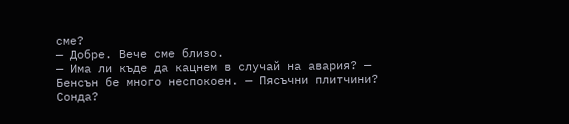сме?
— Добре. Вече сме близо.
— Има ли къде да кацнем в случай на авария? — Бенсън бе много неспокоен. — Пясъчни плитчини? Сонда?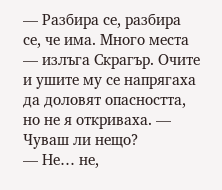— Разбира се, разбира се, че има. Много места — излъга Скрагър. Очите и ушите му се напрягаха да доловят опасността, но не я откриваха. — Чуваш ли нещо?
— Не… не,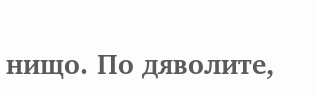нищо. По дяволите,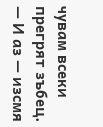чувам всеки прегрят зъбец.
— И аз — изсмя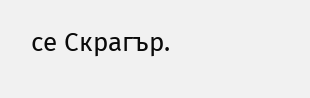се Скрагър.